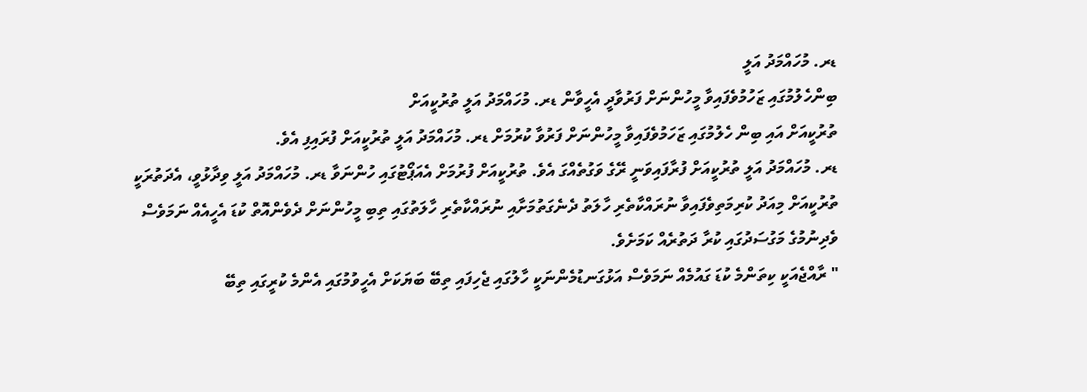ޑރ. މުހައްމަދު އަލީ
ބިންހެލުމުގައި ޒަހުމުވެފައިވާ މީހުންނަށް ފަރުވާދީ އެހީވާން ޑރ. މުހައްމަދު އަލީ ތުރުކީއަށް
ތުރުކީއަށް އައި ބިން ހެލުމުގައި ޒަހަމުވެފައިވާ މީހުންނަށް ފަރުވާ ކުރުމަށް ޑރ. މުހައްމަދު އަލީ ތުރުކީއަށް ފުރައިފި އެވެ.
ޑރ. މުހައްމަދު އަލީ ތުރުކީއަށް ފުރާފައިވަނީ ރޭގެ ވަގުތެއްގަ އެވެ. ތުރުކީއަށް ފުރުމަށް އެއަޕޯޓުގައި ހުންނަވާ ޑރ. މުހައްމަދު އަލީ ވިދާޅުވީ، އެދަތުރަކީ ތުރުކީއަށް މިއަދު ކުރިމަތިވެފައިވާ ނުރައްކާތެރި ހާލަތު ދެނެގަތުމަށާއި ނުރައްކާތެރި ހާލަތުގައި ތިބި މީހުންނަށް ދެވެންއޮތް ކުޑަ އެހީއެއް ނަމަވެސް ވެދިނުމުގެ މަގުސަދުގައި ކުރާ ދަތުރެއް ކަމަށެވެ.
" ރާއްޖެއަކީ ކިތަންމެ ކުޑަ ގައުމެއް ނަމަވެސް އަޅުގަނޑުމެންނަކީ ހާލުގައި ޖެހިފައި ތިބޭ ބަޔަކަށް އެހީވުމުގައި އެންމެ ކުރީގައި ތިބޭ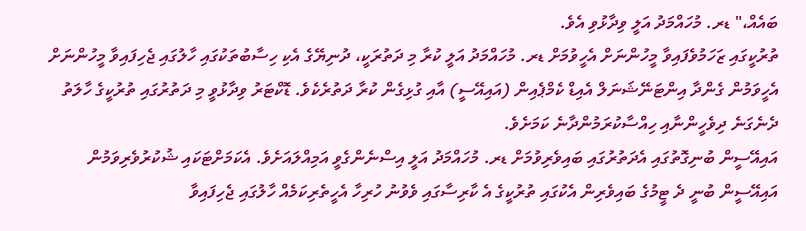ބައެއް،" ޑރ. މުހައްމަދު އަލީ ވިދާޅުވި އެވެ.
ތުރުކީގައި ޒަހަމުވެފައިވާ މީހުންނަށް އެހީވުމަށް ޑރ. މުހައްމަދު އަލީ ކުރާ މި ދަތުރަކީ، ދުނިޔޭގެ އެކި ހިސާބުތަކުގައި ހާލުގައި ޖެހިފައިވާ މީހުންނަށް އެހީވަމުން ގެންދާ އިންޓަނޭޝަނަލް އެއިޑް ކެމްޕެއިން (އައިއޭސީ) އާއި ގުޅިގެން ކުރާ ދަތުރެކެވެ. ޑޮކްޓަރު ވިދާޅުވީ މި ދަތުރުގައި ތުރުކީގެ ހާލަތު ދެނެގަނެ ދިވެހީންނާއި ހިއްސާކުރަމުންދާނެ ކަމަށެވެ.
އައިއޭސީން ބުނިގޮތުގައި އެދަތުރުގައި ބައިވެރިވުމަށް ޑރ. މުހައްމަދު އަލީ އިސްނެންގެވީ އަމިއްލައަށެވެ. އެކަމަށްޓަކައި ޝުކުރުވެރިވަމުން އައިއޭސީން ބުނީ ދެ ޓީމުގެ ބައިވެރިން އެކުގައި ތުރުކީގެ އެ ކާރިސާގައި ވެވުނު ހުރިހާ އެހީތެރިކަމެއް ހާލުގައި ޖެހިފައިވާ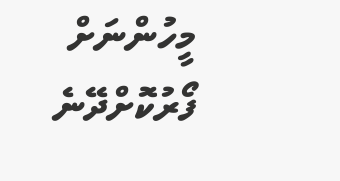މީހުންނަށް ފޯރުކޮށްދޭނެ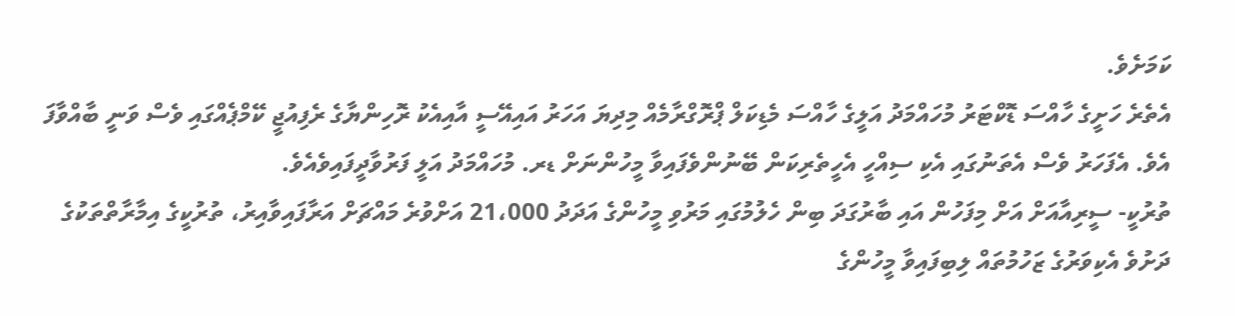ކަމަށެވެ.
އެތެރެ ހަށީގެ ހާއްސަ ޑޮކްޓަރު މުހައްމަދު އަލީގެ ހާއްސަ މެޑިކަލް ޕްރޮގްރާމެއް މިދިޔަ އަހަރު އައިއޭސީ އާއިއެކު ރޮހިންޔާގެ ރެފިއުޖީ ކޭމްޕެއްގައި ވެސް ވަނީ ބާއްވާފަ އެވެ. އެފަހަރު ވެސް އެތަނުގައި އެކި ސިއްހީ އެހީތެރިކަން ބޭނުންވެފައިވާ މީހުންނަށް ޑރ. މުހައްމަދު އަލީ ފަރުވާދީފައިވެއެވެ.
ތުރުކީ- ސީރިއާއަށް އަށް މިފަހުން އައި ބާރުގަދަ ބިން ހެލުމުގައި މަރުވި މީހުންގެ އަދަދު 21،000 އަށްވުރެ މައްޗަށް އަރާފައިވާއިރު، ތުރުކީގެ އިމާރާތްތަކުގެ ދަށުވެ އެކިވަރުގެ ޒަހުމުތައް ލިބިފައިވާ މީހުންގެ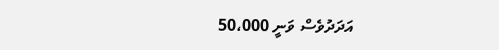އަދަދުވެސް ވަނީ 50،000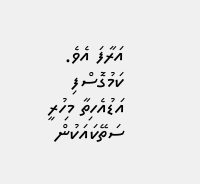އަރާފަ އެވެ.
ކަމުގޮސްފި
އަޑުއެހިތާ މިހުރީ
ސަތޭކައަކުން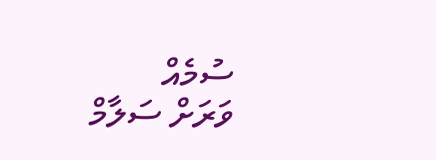ސުމެއް
ވަރަށް ސަލާމް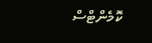ކޮމެންޓްސް